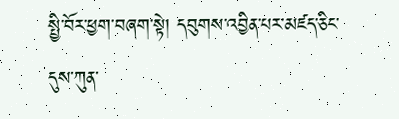སྤྱི་བོར་ཕྱག་བཞག་སྟེ། དབུགས་འབྱིན་པར་མཛད་ཅིང་དུས་ཀུན་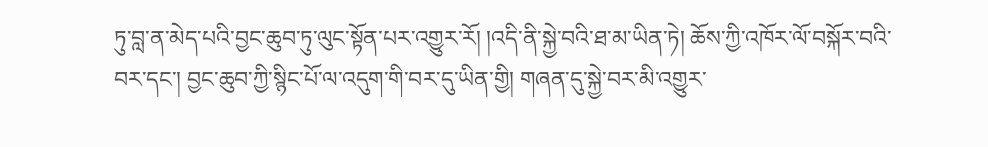ཏུ་བླ་ན་མེད་པའི་བྱང་ཆུབ་ཏུ་ལུང་སྟོན་པར་འགྱུར་རོ། །འདི་ནི་སྐྱེ་བའི་ཐ་མ་ཡིན་ཏེ། ཆོས་ཀྱི་འཁོར་ལོ་བསྐོར་བའི་བར་དང་། བྱང་ཆུབ་ཀྱི་སྙིང་པོ་ལ་འདུག་གི་བར་དུ་ཡིན་གྱི། གཞན་དུ་སྐྱེ་བར་མི་འགྱུར་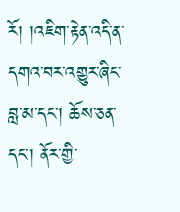རོ། །འཇིག་རྟེན་འདི་ན་དགའ་བར་འགྱུར་ཞིང་བླ་མ་དང་། ཆོས་ཅན་དང་། ནོར་གྱི་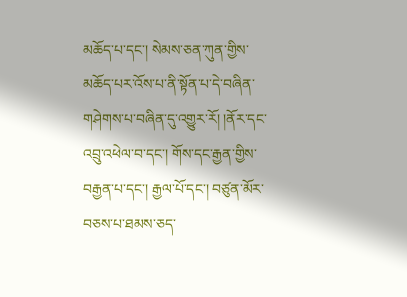མཆོད་པ་དང་། སེམས་ཅན་ཀུན་གྱིས་མཆོད་པར་འོས་པ་ནི་སྟོན་པ་དེ་བཞིན་གཤེགས་པ་བཞིན་དུ་འགྱུར་རོ། །ནོར་དང་འབྲུ་འཕེལ་བ་དང་། གོས་དང་རྒྱན་གྱིས་བརྒྱན་པ་དང་། རྒྱལ་པོ་དང་། བཙུན་མོར་བཅས་པ་ཐམས་ཅད་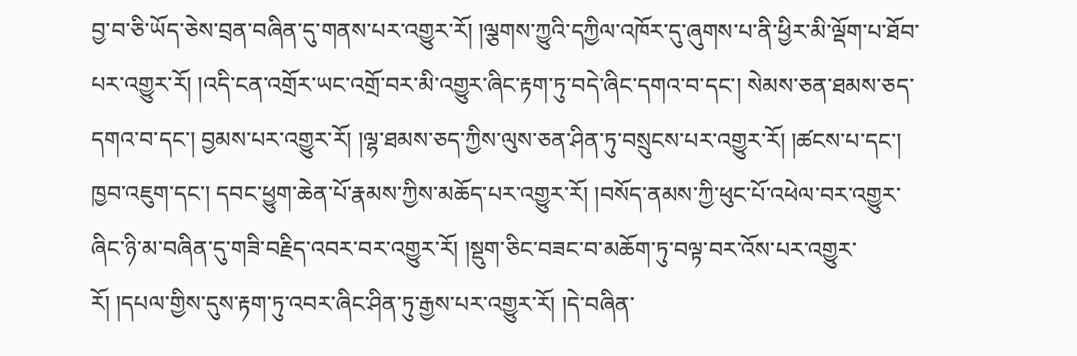བྱ་བ་ཅི་ཡོད་ཅེས་བྲན་བཞིན་དུ་གནས་པར་འགྱུར་རོ། །ལྕགས་ཀྱུའི་དཀྱིལ་འཁོར་དུ་ཞུགས་པ་ནི་ཕྱིར་མི་ལྡོག་པ་ཐོབ་པར་འགྱུར་རོ། །འདི་ངན་འགྲོར་ཡང་འགྲོ་བར་མི་འགྱུར་ཞིང་རྟག་ཏུ་བདེ་ཞིང་དགའ་བ་དང་། སེམས་ཅན་ཐམས་ཅད་དགའ་བ་དང་། བྱམས་པར་འགྱུར་རོ། །ལྷ་ཐམས་ཅད་ཀྱིས་ལུས་ཅན་ཤིན་ཏུ་བསྲུངས་པར་འགྱུར་རོ། །ཚངས་པ་དང་། ཁྱབ་འཇུག་དང་། དབང་ཕྱུག་ཆེན་པོ་རྣམས་ཀྱིས་མཆོད་པར་འགྱུར་རོ། །བསོད་ནམས་ཀྱི་ཕུང་པོ་འཕེལ་བར་འགྱུར་ཞིང་ཉི་མ་བཞིན་དུ་གཟི་བརྗིད་འབར་བར་འགྱུར་རོ། །སྡུག་ཅིང་བཟང་བ་མཆོག་ཏུ་བལྟ་བར་འོས་པར་འགྱུར་རོ། །དཔལ་གྱིས་དུས་རྟག་ཏུ་འབར་ཞིང་ཤིན་ཏུ་རྒྱས་པར་འགྱུར་རོ། །དེ་བཞིན་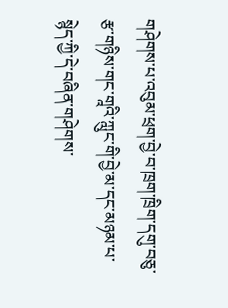གཤེགས་པ་འབུམ་ཕྲག་བྱེ་བ་ཁྲག་ཁྲིག་དགུ་བཅུ་རྩ་གཉིས་གང་གཱའི་ཀླུང་གི་བྱེ་མ་དང་མཉམ་པ་སྙེད་ཀྱི་དེ་བཞིན་གཤེགས་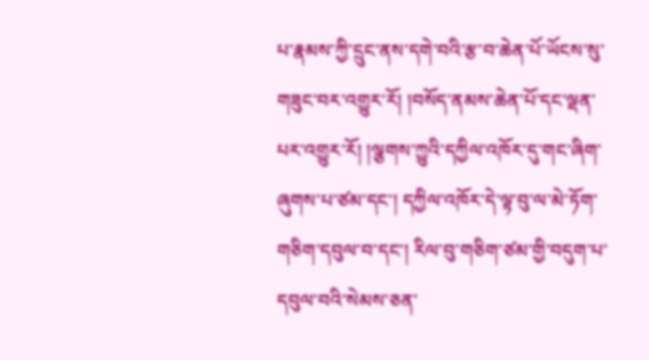པ་རྣམས་ཀྱི་དྲུང་ནས་དགེ་བའི་རྩ་བ་ཆེན་པོ་ཡོངས་སུ་གཟུང་བར་འགྱུར་རོ། །བསོད་ནམས་ཆེན་པོ་དང་ལྡན་པར་འགྱུར་རོ། །ལྕགས་ཀྱུའི་དཀྱིལ་འཁོར་དུ་གང་ཞིག་ཞུགས་པ་ཙམ་དང་། དཀྱིལ་འཁོར་དེ་ལྟ་བུ་ལ་མེ་ཏོག་གཅིག་དབུལ་བ་དང་། རིལ་བུ་གཅིག་ཙམ་གྱི་བདུག་པ་དབུལ་བའི་སེམས་ཅན་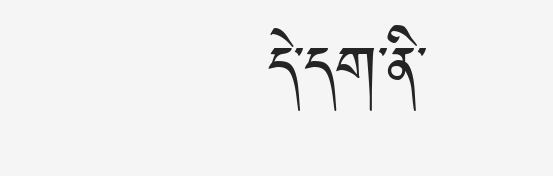དེ་དག་ནི་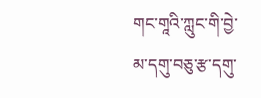གང་གཱའི་ཀླུང་གི་བྱེ་མ་དགུ་བཅུ་རྩ་དགུ་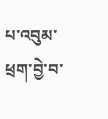པ་འབུམ་ཕྲག་བྱེ་བ་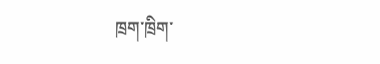ཁྲག་ཁྲིག་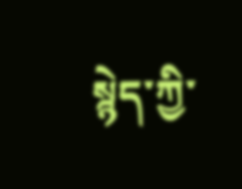སྙེད་ཀྱི་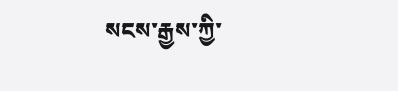སངས་རྒྱས་ཀྱི་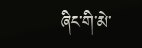ཞིང་གི་མེ་